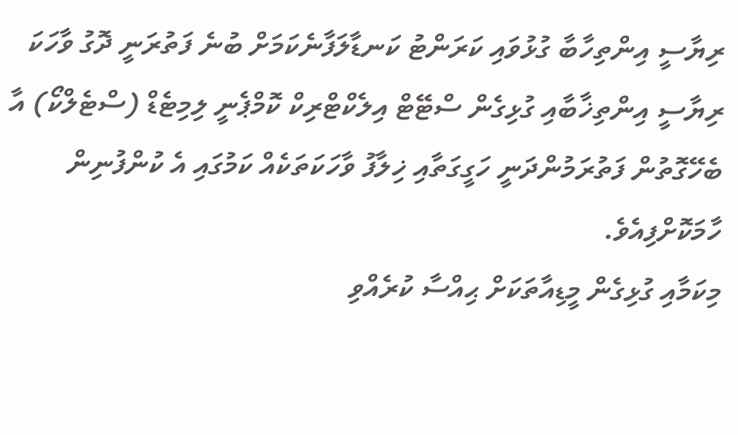ރިޔާސީ އިންތިހާބާ ގުޅުވައި ކަރަންޓު ކަނޑާލަފާނެކަމަށް ބުނެ ފަތުރަނީ ދޮގު ވާހަކަ
ރިޔާސީ އިންތިޚާބާއި ގުޅިގެން ސްޓޭޓް އިލެކްޓްރިކް ކޮމްޕެނީ ލިމިޓެޑް (ސްޓެލްކޯ) އާ ބެހޭގޮތުން ފަތުރަމުންދަނީ ހަގީގަތާއި ޚިލާފު ވާހަކަތަކެއް ކަމުގައި އެ ކުންފުނިން ހާމަކޮށްފިއެވެ.
މިކަމާއި ގުޅިގެން މީޑިއާތަކަށް ޙިއްސާ ކުރެއްވި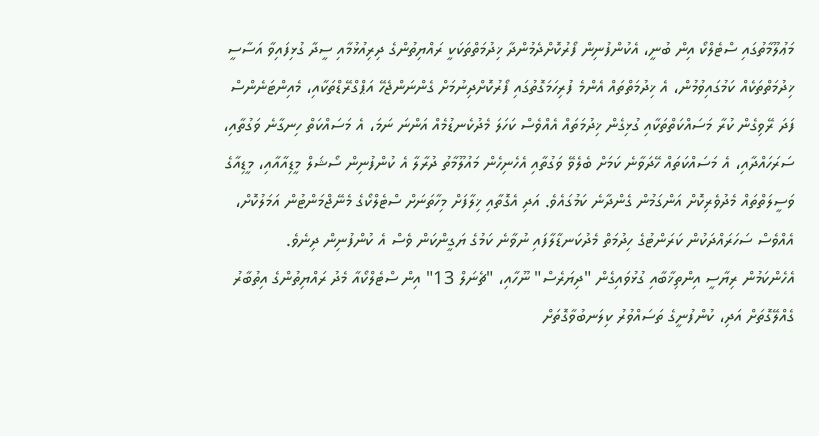މަޢުލޫމާތުގައި ސްޓެލްކޯ އިން ބުނީ، އެކުންފުނިން ފޯރުކޮށްދެމުންދާ ޚިދުމަތްތަކަކީ ރައްޔިތުންގެ ދިރިއުޅުމާއި ސީދާ ގުޅިފައިވާ އަސާސީ ޚިދުމަތްތަކެއް ކަމުގައިވުމުން، އެ ޚިދުމަތްތައް އެންމެ ފުރިހަމަގޮތުގައި ފޯރުކޮށްދިނުމަށް ގެންނަންޖެހޭ އަޕްގްރޭޑްތަކާއި، މެއިންޓަނެންސް ފަދަ ރޭވިގެން ކުރާ މަސައްކަތްތަކާއި ގުޅިގެން ޚިދުމަތައް އެއްވެސް ކަހަލަ މެދުކެނޑުމެއް އަންނަ ނަމަ، އެ މަސައްކަތް ހިނގާނެ ވަގުތާއި، ސަރަހައްދާއި، އެ މަސައްކަތައް ހޭދަވާނެ ކަމަށް ބެލެވޭ ވަގުތާއި އެހެނިހެން މައުލޫމާތު ދުރާލާ އެ ކުންފުނިން ސޯޝަލް މީޑިއާއާއި، މީޑިއާގެ ވަސީލަތްތައް މެދުވެރިކޮށް އަންގަމުން ގެންދާނެ ކަމުގައެވެ. އަދި އެގޮތާއި ޚިލާފަށް މިހާތަނަށް ސްޓެލްކޯގެ މެނޭޖްމަންޓުން އަމަލުކޮށް، އެއްވެސް ސަހަރައްދަކުން ކަރަންޓުގެ ހިދުމަތް މެދުކަނޑާލާފައި ނުވާނެ ކަމުގެ ޔަގީންކަން ވެސް އެ ކުންފުނިން ދިނެވެ.
އެހެންކަމުން ރިޔާސީ އިންތިޚާބާއި ގުޅުވައިގެން "ދިޔަރެސް" ނޫހާއި، "ޗެނަލް 13" އިން ސްޓެލްކޯއާ މެދު ރައްޔިތުންގެ އިތުބާރު ގެއްލޭގޮތަށް އަދި، ކުންފުނީގެ ތަސައްވުރު ކިލަނބުވާގޮތަށް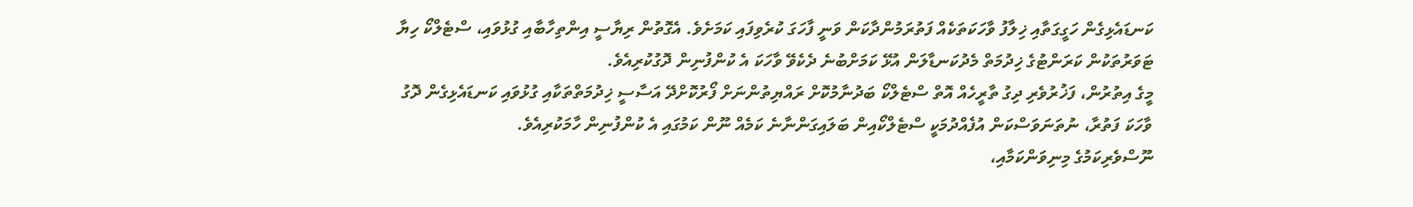ކަނޑައެޅިގެން ހަގީގަތާއި ޚިލާފު ވާހަކަތަކެއް ފަތުރަމުންދާކަން ވަނީ ފާހަގަ ކުރެވިފައި ކަމަށެވެ. އެގޮތުން ރިޔާސީ އިންތިހާބާއި ގުޅުވައި، ސްޓެލްކޯ ހިޔާ ޓަވަރުތަކުން ކަރަންޓުގެ ޚިދުމަތް މެދުކަނޑާލަން އުޅޭ ކަމަށްބުނެ ދެކެވޭ ވާހަކަ އެ ކުންފުނިން ދޮގުކުރިއެވެ.
މީގެ އިތުރުން، ފަޚުރުވެރި ދިގު ތާރީހެއް އޮތް ސްޓެލްކޯ ބަދުނާމުކޮށް ރައްޔިތުންނަށް ފޯރުކޮށްދޭ އަސާސީ ޚިދުމަތްތަކާއި ގުޅުވައި ކަނޑައެޅިގެން ދޮގު ވާހަކަ ފަތުރާ، ނުތަނަވަސްކަން އުފެއްދުމަކީ ސްޓެލްކޯއިން ބަލައިގަންނާނެ ކަމެއް ނޫން ކަމުގައި އެ ކުންފުނިން ހާމަކުރިއެވެ.
ނޫސްވެރިކަމުގެ މިނިވަންކަމާއި،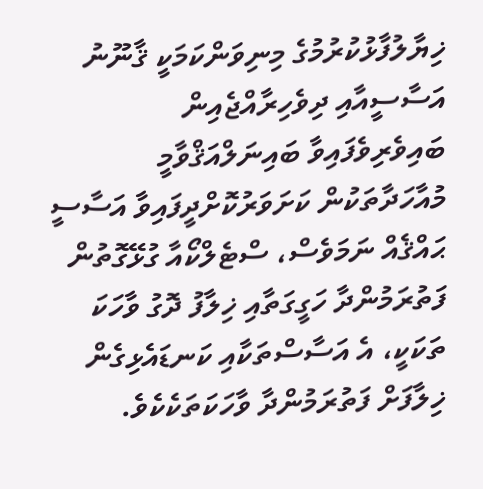ޚިޔާލުފާޅުކުރުމުގެ މިނިވަންކަމަކީ ޤާނޫނު އަސާސީއާއި ދިވެހިރާއްޖެއިން ބައިވެރިވެފައިވާ ބައިނަލްއަޤްވާމީ މުއާހަދާތަކުން ކަށަވަރުކޮށްދީފައިވާ އަސާސީ ޙައްޤެއް ނަމަވެސް، ސްޓެލްކޯއާ ގުޅޭގޮތުން ފަތުރަމުންދާ ހަގީގަތާއި ޚިލާފު ދޮގު ވާހަކަ ތަކަކީ، އެ އަސާސްތަކާއި ކަނޑައެޅިގެން ޚިލާފަށް ފަތުރަމުންދާ ވާހަކަތަކެކެވެ.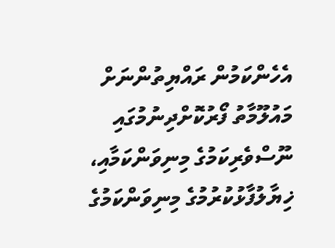އެހެންކަމުން ރައްޔިތުންނަށް މައުލޫމާތު ފޯރުކޮށްދިނުމުގައި ނޫސްވެރިކަމުގެ މިނިވަންކަމާއި، ޚިޔާލުފާޅުކުރުމުގެ މިނިވަންކަމުގެ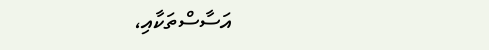އަސާސްތަކާއި،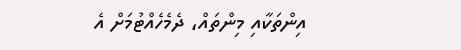އިންތަކާއި މިންތައް، ދެމެހެއްޓުމަށް އެ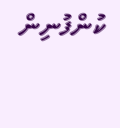ކުންފުނިން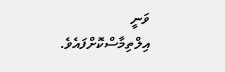ވަނީ އިލްތިމާސްކޮށްފައެވެ.